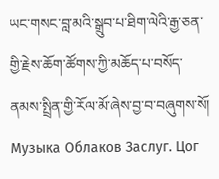ཡང་གསང་བླ་མའི་སྒྲུབ་པ་ཐིག་ལེའི་རྒྱ་ཅན་གྱི་རྗེས་ཆོག་ཚོགས་ཀྱི་མཆོད་པ་བསོད་ནམས་སྤྲིན་གྱི་རོལ་མོ་ཞེས་བྱ་བ་བཞུགས་སོ། Музыка Облаков Заслуг. Цог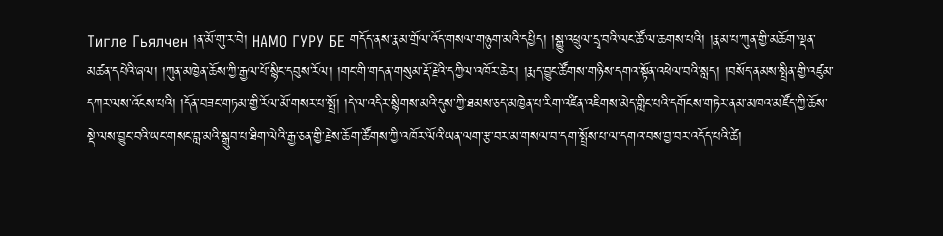Тигле Гьялчен །ན་མོ་གུ་ར་བེ། НАМО ГУРУ БЕ གདོད་ནས་རྣམ་གྲོལ་འོད་གསལ་གཉུག་མའི་དཔྱིད། །སྒྱུ་འཕྲུལ་དྲྭ་བའི་ལང་ཚོ་ལ་ཆགས་པའི། །རྣམ་པ་ཀུན་གྱི་མཆོག་ལྡན་མཚན་དཔེའི་ཞལ། །ཀུན་མཁྱེན་ཆོས་ཀྱི་རྒྱལ་པོ་སྙིང་དབུས་རོལ། །གང་གི་གདན་གསུམ་རྡོ་རྗེའི་དཀྱིལ་འཁོར་ཆེར། །རྨད་བྱུང་ཚོགས་གཉིས་དགའ་སྟོན་འཕེལ་བའི་སླད། །བསོད་ནམས་སྤྲིན་གྱི་འཛུམ་དཀར་ལས་འོངས་པའི། །དོན་བཟང་གཏམ་གྱི་རོལ་མོ་གསར་པ་སྤྲོ། །དེ་ལ་འདིར་སྙིགས་མའི་དུས་ཀྱི་ཐམས་ཅད་མཁྱེན་པ་རིག་འཛིན་འཇིགས་མེད་གླིང་པའི་དགོངས་གཏེར་ནམ་མཁའ་མཛོད་ཀྱི་ཆོས་སྡེ་ལས་བྱུང་བའི་ཡང་གསང་བླ་མའི་སྒྲུབ་པ་ཐིག་ལེའི་རྒྱ་ཅན་གྱི་རྗེས་ཆོག་ཚོགས་ཀྱི་འཁོར་ལོའི་ཡན་ལག་རྩ་བར་མ་གསལ་བ་དག་སྤྲོས་པ་ལ་དགའ་བས་བྱ་བར་འདོད་པའི་ཚེ།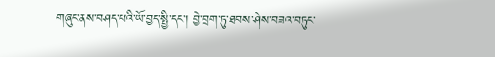གཞུང་ནས་བཤད་པའི་ཡོ་བྱད་སྤྱི་དང་། བྱེ་བྲག་ཏུ་ཐབས་ཤེས་བཟའ་བཏུང་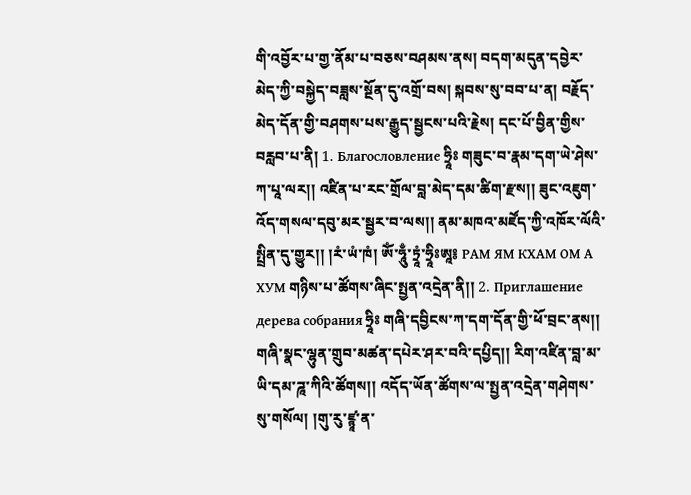གི་འབྱོར་པ་གྱ་ནོམ་པ་བཅས་བཤམས་ནས། བདག་མདུན་དབྱེར་མེད་ཀྱི་བསྐྱེད་བཟླས་སྔོན་དུ་འགྲོ་བས། སྐབས་སུ་བབ་པ་ན། བརྗོད་མེད་དོན་གྱི་བཤགས་པས་རྒྱུད་སྦྱངས་པའི་རྗེས། དང་པོ་བྱིན་གྱིས་བརླབ་པ་ནི། 1. Благословление ཧྲཱིཿ གཟུང་བ་རྣམ་དག་ཡེ་ཤེས་ཀ་པཱ་ལར།། འཛིན་པ་རང་གྲོལ་བླ་མེད་དམ་ཚིག་རྫས།། ཟུང་འཇུག་འོད་གསལ་དབུ་མར་སྦྱར་བ་ལས།། ནམ་མཁའ་མཛོད་ཀྱི་འཁོར་ལོའི་སྤྲིན་དུ་གྱུར།། །རཾ་ཡཾ་ཁཾ། ཨོཾ་ཧཱུྃ་ཏྲཱཾ་ཧྲཱིཿཨཱ༔ РАМ ЯМ КХАМ ОМ А ХУМ གཉིས་པ་ཚོགས་ཞིང་སྤྱན་འདྲེན་ནི།། 2. Приглашение дерева собрания ཧྲཱིཿ གཞི་དབྱིངས་ཀ་དག་དོན་གྱི་ཕོ་བྲང་ནས།། གཞི་སྣང་ལྷུན་གྲུབ་མཚན་དཔེར་ཤར་བའི་དཔྱིད།། རིག་འཛིན་བླ་མ་ཡི་དམ་ཌཱ་ཀིའི་ཚོགས།། འདོད་ཡོན་ཚོགས་ལ་སྤྱན་འདྲེན་གཤེགས་སུ་གསོལ། །གུ་རུ་ཛྙཱ་ན་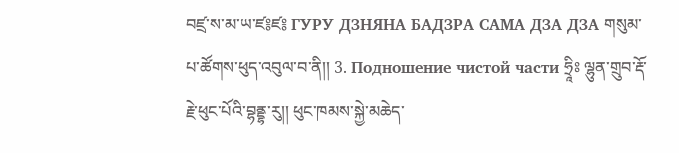བཛྲ་ས་མ་ཡ་ཛ༔ཛ༔ ГУРУ ДЗНЯНА БАДЗРА САМА ДЗА ДЗА གསུམ་པ་ཚོགས་ཕུད་འབུལ་བ་ནི།། 3. Подношение чистой части ཧྲཱིཿ ལྷུན་གྲུབ་རྡོ་རྗེ་ཕུང་པོའི་བྷནྡྷ་རུ།། ཕུང་ཁམས་སྐྱེ་མཆེད་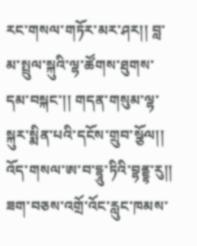རང་གསལ་གཏོར་མར་ཤར།། བླ་མ་སྤྲུལ་སྐུའི་ལྷ་ཚོགས་ཐུགས་དམ་བསྐང་།། གདན་གསུམ་ལྷ་སྐུར་སྨིན་པའི་དངོས་གྲུབ་སྩོལ།། འོད་གསལ་ཨ་བ་དྷཱུ་ཏིའི་བྷནྡྷ་རུ།། ཟག་བཅས་འགྲོ་འོང་རླུང་ཁམས་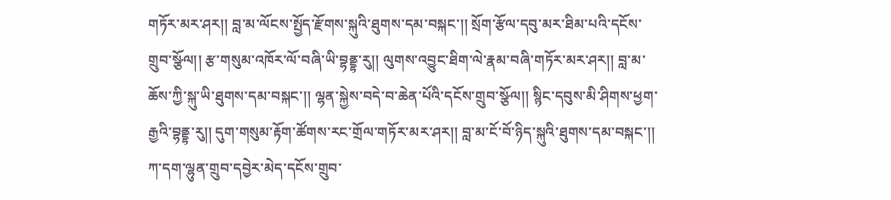གཏོར་མར་ཤར།། བླ་མ་ལོངས་སྤྱོད་རྫོགས་སྐུའི་ཐུགས་དམ་བསྐང་།། སྲོག་རྩོལ་དབུ་མར་ཐིམ་པའི་དངོས་གྲུབ་སྩོལ།། རྩ་གསུམ་འཁོར་ལོ་བཞི་ཡི་བྷནྡྷ་རུ།། ལུགས་འབྱུང་ཐིག་ལེ་རྣམ་བཞི་གཏོར་མར་ཤར།། བླ་མ་ཆོས་ཀྱི་སྐུ་ཡི་ཐུགས་དམ་བསྐང་།། ལྷན་སྐྱེས་བདེ་བ་ཆེན་པོའི་དངོས་གྲུབ་སྩོལ།། སྙིང་དབུས་མི་ཤིགས་ཕྱག་རྒྱའི་བྷནྡྷ་རུ།། དུག་གསུམ་རྟོག་ཚོགས་རང་གྲོལ་གཏོར་མར་ཤར།། བླ་མ་ངོ་བོ་ཉིད་སྐུའི་ཐུགས་དམ་བསྐང་།། ཀ་དག་ལྷུན་གྲུབ་དབྱེར་མེད་དངོས་གྲུབ་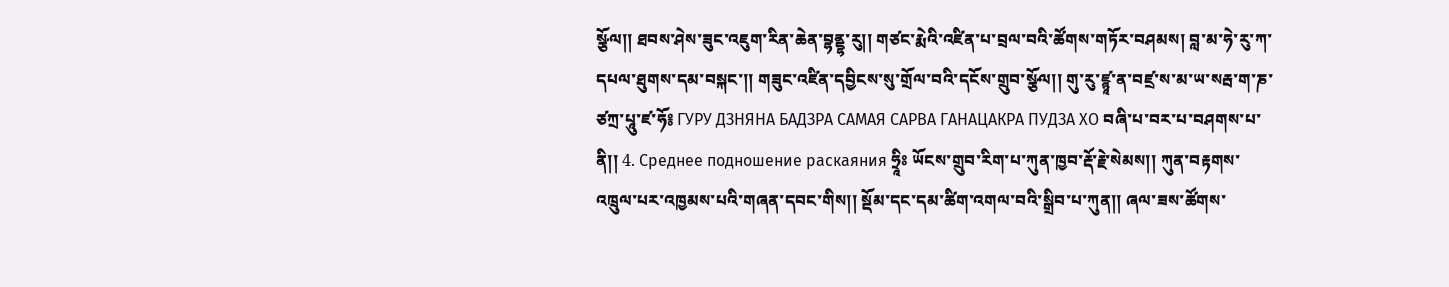སྩོལ།། ཐབས་ཤེས་ཟུང་འཇུག་རིན་ཆེན་བྷནྡྷ་རུ།། གཙང་རྨེའི་འཛིན་པ་བྲལ་བའི་ཚོགས་གཏོར་བཤམས། བླ་མ་ཧེ་རུ་ཀ་དཔལ་ཐུགས་དམ་བསྐང་།། གཟུང་འཛིན་དབྱིངས་སུ་གྲོལ་བའི་དངོས་གྲུབ་སྩོལ།། གུ་རུ་ཛྙཱ་ན་བཛྲ་ས་མ་ཡ་སརྦ་ག་ཎ་ཙཀྲ་པཱུ་ཛ་ཧོ༔ ГУРУ ДЗНЯНА БАДЗРА САМАЯ САРВА ГАНАЦАКРА ПУДЗА ХО བཞི་པ་བར་པ་བཤགས་པ་ནི།། 4. Среднее подношение раскаяния ཧྲཱིཿ ཡོངས་གྲུབ་རིག་པ་ཀུན་ཁྱབ་རྡོ་རྗེ་སེམས།། ཀུན་བརྟགས་འཁྲུལ་པར་འཁྱམས་པའི་གཞན་དབང་གིས།། སྡོམ་དང་དམ་ཚིག་འགལ་བའི་སྒྲིབ་པ་ཀུན།། ཞལ་ཟས་ཚོགས་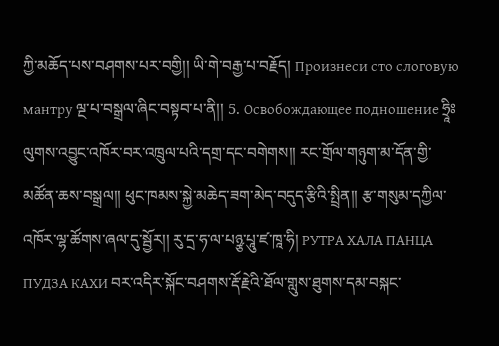ཀྱི་མཆོད་པས་བཤགས་པར་བགྱི།། ཡི་གེ་བརྒྱ་པ་བརྗོད། Произнеси сто слоговую мантру ལྔ་པ་བསྒྲལ་ཞིང་བསྟབ་པ་ནི།། 5. Освобождающее подношение ཧྲཱིཿ ལུགས་འབྱུང་འཁོར་བར་འཁྲུལ་པའི་དགྲ་དང་བགེགས།། རང་གྲོལ་གཉུག་མ་དོན་གྱི་མཚོན་ཆས་བསྒྲལ།། ཕུང་ཁམས་སྐྱེ་མཆེད་ཟག་མེད་བདུད་རྩིའི་སྤྲིན།། རྩ་གསུམ་དཀྱིལ་འཁོར་ལྷ་ཚོགས་ཞལ་དུ་སྦྱོར།། རུ་དྲ་ཧ་ལ་པཉྩ་པཱུ་ཛ་ཁཱ་ཧི། РУТРА ХАЛА ПАНЦА ПУДЗА КАХИ བར་འདིར་སྐོང་བཤགས་རྡོ་རྗེའི་ཐོལ་གླུས་ཐུགས་དམ་བསྐང་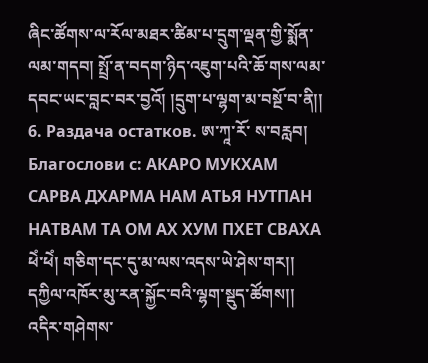ཞིང་ཚོགས་ལ་རོལ་མཐར་ཚིམ་པ་དྲུག་ལྡན་གྱི་སྨོན་ལམ་གདབ། སྤྲོ་ན་བདག་ཉིད་འཇུག་པའི་ཆོ་གས་ལམ་དབང་ཡང་བླང་བར་བྱའོ། །དྲུག་པ་ལྷག་མ་བསྔོ་བ་ནི།། 6. Раздача остатков. ཨ་ཀཱ་རོ་ ས་བརླབ། Благослови с: АКАРО МУКХАМ САРВА ДХАРМА НАМ АТЬЯ НУТПАН НАТВАМ ТА ОМ АХ ХУМ ПХЕТ СВАХА ཕེཾ་ཕེཾ། གཅིག་དང་དུ་མ་ལས་འདས་ཡེ་ཤེས་གར།། དཀྱིལ་འཁོར་མུ་རན་སྐྱོང་བའི་ལྷག་སྡུད་ཚོགས།། འདིར་གཤེགས་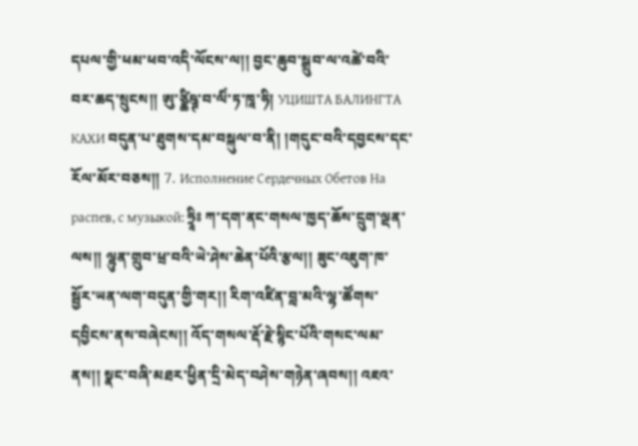དཔལ་གྱི་ཕམ་ཕབ་འདི་ལོངས་ལ།། བྱང་ཆུབ་སྒྲུབ་ལ་འཚེ་བའི་བར་ཆད་སྲུངས།། ཨུ་ཙྪིཥྚ་བ་ལིཾ་ཏ་ཁཱ་ཧི། УЦИШТА БАЛИНГТА КАХИ བདུན་པ་ཐུགས་དམ་བསྐུལ་བ་ནི། །གདུང་བའི་དབྱངས་དང་རོལ་མོར་བཅས།། 7. Исполнение Сердечных Обетов На распев, с музыкой: ཧྲཱིཿ ཀ་དག་ནང་གསལ་ཁྱད་ཆོས་དྲུག་ལྡན་ལས།། ལྷུན་གྲུབ་ཕྲ་བའི་ཡེ་ཤེས་ཆེན་པོའི་རྩལ།། ཟུང་འཇུག་ཁ་སྦྱོར་ཡན་ལག་བདུན་གྱི་གར།། རིག་འཛིན་བླ་མའི་ལྷ་ཚོགས་དབྱིངས་ནས་བཞེངས།། འོད་གསལ་རྡོ་རྗེ་སྙིང་པོའི་གསང་ལམ་ནས།། སྣང་བཞི་མཐར་ཕྱིན་དྲི་མེད་བཤེས་གཉེན་ཞབས།། འཇའ་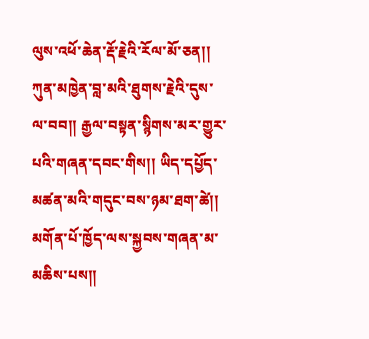ལུས་འཕོ་ཆེན་རྡོ་རྗེའི་རོལ་མོ་ཅན།། ཀུན་མཁྱེན་བླ་མའི་ཐུགས་རྗེའི་དུས་ལ་བབ།། རྒྱལ་བསྟན་སྙིགས་མར་གྱུར་པའི་གཞན་དབང་གིས།། ཡིད་དཔྱོད་མཚན་མའི་གདུང་བས་ཉམ་ཐག་ཚེ།། མགོན་པོ་ཁྱོད་ལས་སྐྱབས་གཞན་མ་མཆིས་པས།།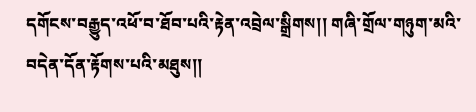དགོངས་བརྒྱུད་འཕོ་བ་ཐོབ་པའི་རྟེན་འབྲེལ་སྒྲིགས།། གཞི་གྲོལ་གཉུག་མའི་བདེན་དོན་རྟོགས་པའི་མཐུས།།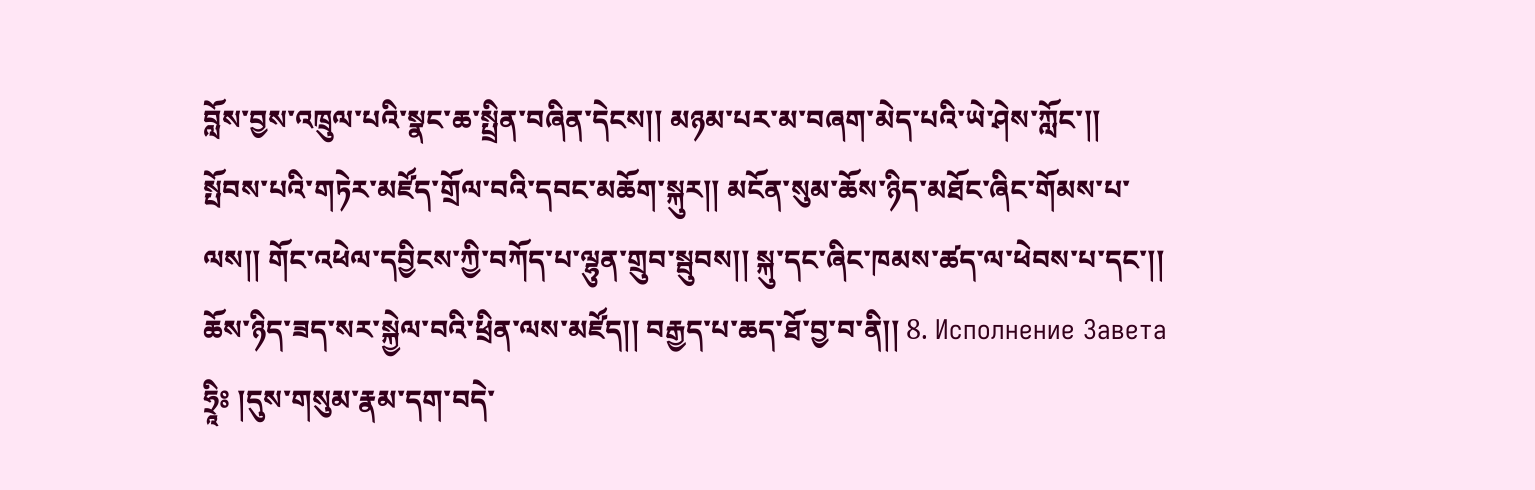བློས་བྱས་འཁྲུལ་པའི་སྣང་ཆ་སྤྲིན་བཞིན་དེངས།། མཉམ་པར་མ་བཞག་མེད་པའི་ཡེ་ཤེས་ཀློང་།། སྤོབས་པའི་གཏེར་མཛོད་གྲོལ་བའི་དབང་མཆོག་སྐུར།། མངོན་སུམ་ཆོས་ཉིད་མཐོང་ཞིང་གོམས་པ་ལས།། གོང་འཕེལ་དབྱིངས་ཀྱི་བཀོད་པ་ལྷུན་གྲུབ་སྦུབས།། སྐུ་དང་ཞིང་ཁམས་ཚད་ལ་ཕེབས་པ་དང་།། ཆོས་ཉིད་ཟད་སར་སྐྱེལ་བའི་ཕྲིན་ལས་མཛོད།། བརྒྱད་པ་ཆད་ཐོ་བྱ་བ་ནི།། 8. Исполнение Завета ཧྲཱིཿ །དུས་གསུམ་རྣམ་དག་བདེ་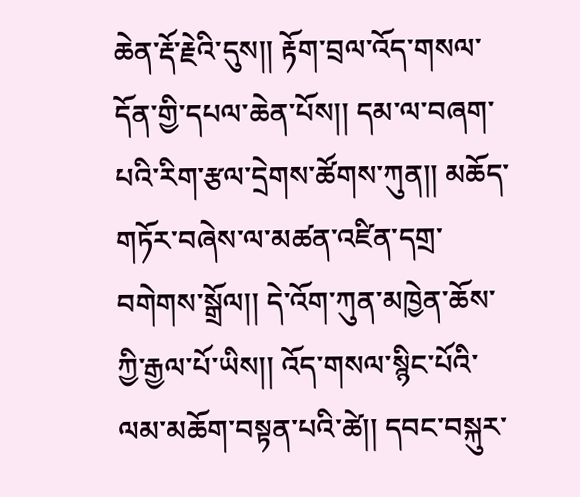ཆེན་རྡོ་རྗེའི་དུས།། རྟོག་བྲལ་འོད་གསལ་དོན་གྱི་དཔལ་ཆེན་པོས།། དམ་ལ་བཞག་པའི་རིག་རྩལ་དྲེགས་ཚོགས་ཀུན།། མཆོད་གཏོར་བཞེས་ལ་མཚན་འཛིན་དགྲ་བགེགས་སྒྲོལ།། དེ་འོག་ཀུན་མཁྱེན་ཆོས་ཀྱི་རྒྱལ་པོ་ཡིས།། འོད་གསལ་སྙིང་པོའི་ལམ་མཆོག་བསྟན་པའི་ཚེ།། དབང་བསྐུར་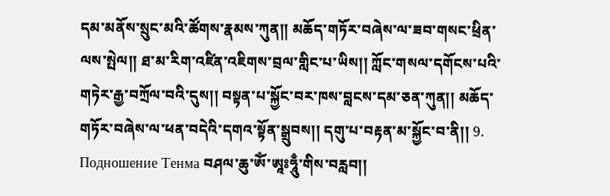དམ་མནོས་སྲུང་མའི་ཚོགས་རྣམས་ཀུན།། མཆོད་གཏོར་བཞེས་ལ་ཟབ་གསང་ཕྲིན་ལས་སྤེལ།། ཐ་མ་རིག་འཛིན་འཇིགས་བྲལ་གླིང་པ་ཡིས།། ཀློང་གསལ་དགོངས་པའི་གཏེར་རྒྱ་བཀྲོལ་བའི་དུས།། བསྟན་པ་སྐྱོང་བར་ཁས་བླངས་དམ་ཅན་ཀུན།། མཆོད་གཏོར་བཞེས་ལ་ཕན་བདེའི་དགའ་སྟོན་སྒྲུབས།། དགུ་པ་བརྟན་མ་སྐྱོང་བ་ནི།། 9. Подношение Тенма བཤལ་ཆུ་ཨོཾ་ཨཱཿཧཱུྃ་གིས་བརླབ།།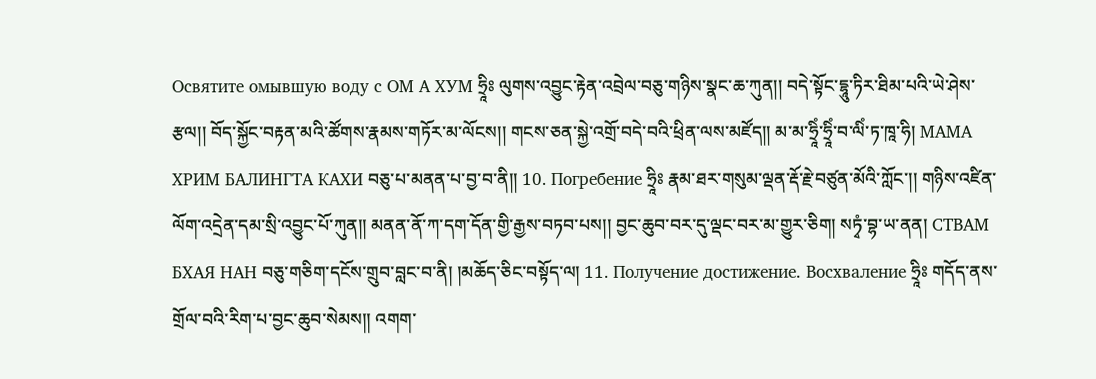Освятите омывшую воду с ОМ А ХУМ ཧྲཱིཿ ལུགས་འབྱུང་རྟེན་འབྲེལ་བཅུ་གཉིས་སྣང་ཆ་ཀུན།། བདེ་སྟོང་དྷཱུ་ཏིར་ཐིམ་པའི་ཡེ་ཤེས་རྩལ།། བོད་སྐྱོང་བརྟན་མའི་ཚོགས་རྣམས་གཏོར་མ་ལོངས།། གངས་ཅན་སྐྱེ་འགྲོ་བདེ་བའི་ཕྲིན་ལས་མཛོད།། མ་མ་ཧྲཱིཾ་ཧྲཱིཾ་བ་ལིཾ་ཏ་ཁཱ་ཧི། МАМА ХРИМ БАЛИНГТА КАХИ བཅུ་པ་མནན་པ་བྱ་བ་ནི།། 10. Погребение ཧྲཱིཿ རྣམ་ཐར་གསུམ་ལྡན་རྡོ་རྗེ་བཙུན་མོའི་ཀློང་།། གཉིས་འཛིན་ལོག་འདྲེན་དམ་སྲི་འབྱུང་པོ་ཀུན།། མནན་ནོ་ཀ་དག་དོན་གྱི་རྒྱས་བཏབ་པས།། བྱང་ཆུབ་བར་དུ་ལྡང་བར་མ་གྱུར་ཅིག། སཏྭཾ་བྷ་ཡ་ནན། СТВАМ БХАЯ НАН བཅུ་གཅིག་དངོས་གྲུབ་བླང་བ་ནི། །མཆོད་ཅིང་བསྟོད་ལ། 11. Получение достижение. Восхваление ཧྲཱིཿ གདོད་ནས་གྲོལ་བའི་རིག་པ་བྱང་ཆུབ་སེམས།། འགག་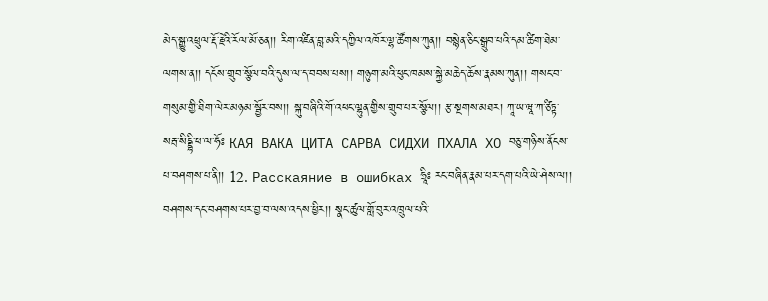མེད་སྒྱུ་འཕྲུལ་རྡོ་རྗེའི་རོལ་མོ་ཅན།། རིག་འཛིན་བླ་མའི་དཀྱིལ་འཁོར་ལྷ་ཚོགས་ཀུན།། བསྙེན་ཅིང་སྒྲུབ་པའི་དམ་ཚིག་ཐེམ་ལགས་ན།། དངོས་གྲུབ་སྩོལ་བའི་དུས་ལ་ད་བབས་པས།། གཉུག་མའི་ཕུང་ཁམས་སྐྱེ་མཆེད་ཆོས་རྣམས་ཀུན།། གསང་བ་གསུམ་གྱི་ཐིག་ལེར་མཉམ་སྦྱོར་བས།། སྐུ་བཞིའི་གོ་འཕང་ལྷུན་གྱིས་གྲུབ་པར་སྩོལ།། རྩ་སྔགས་མཐར། ཀཱ་ཡ་ཝཱ་ཀ་ཙིཏྟ་སརྦ་སིདྡྷི་ཕ་ལ་ཧོཿ КАЯ ВАКА ЦИТА САРВА СИДХИ ПХАЛА ХО བཅུ་གཉིས་ནོངས་པ་བཤགས་པ་ནི།། 12. Расскаяние в ошибках ཧྲཱིཿ རང་བཞིན་རྣམ་པར་དག་པའི་ཡེ་ཤེས་ལ།། བཤགས་དང་བཤགས་པར་བྱ་བ་ལས་འདས་ཕྱིར།། སྣང་ཚུལ་གློ་བུར་འཁྲུལ་པའི་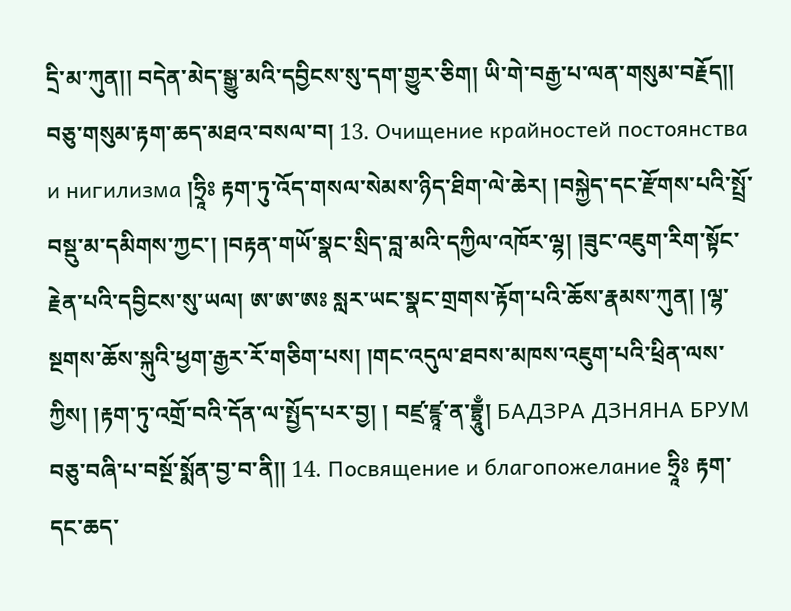དྲི་མ་ཀུན།། བདེན་མེད་སྒྱུ་མའི་དབྱིངས་སུ་དག་གྱུར་ཅིག། ཡི་གེ་བརྒྱ་པ་ལན་གསུམ་བརྗོད།། བཅུ་གསུམ་རྟག་ཆད་མཐའ་བསལ་བ། 13. Очищение крайностей постоянства и нигилизма །ཧྲཱིཿ རྟག་ཏུ་འོད་གསལ་སེམས་ཉིད་ཐིག་ལེ་ཆེར། །བསྐྱེད་དང་རྫོགས་པའི་སྤྲོ་བསྡུ་མ་དམིགས་ཀྱང་། །བརྟན་གཡོ་སྣང་སྲིད་བླ་མའི་དཀྱིལ་འཁོར་ལྷ། །ཟུང་འཇུག་རིག་སྟོང་རྗེན་པའི་དབྱིངས་སུ་ཡལ། ཨ་ཨ་ཨཿ སླར་ཡང་སྣང་གྲགས་རྟོག་པའི་ཆོས་རྣམས་ཀུན། །ལྷ་སྔགས་ཆོས་སྐུའི་ཕྱག་རྒྱར་རོ་གཅིག་པས། །གང་འདུལ་ཐབས་མཁས་འཇུག་པའི་ཕྲིན་ལས་ཀྱིས། །རྟག་ཏུ་འགྲོ་བའི་དོན་ལ་སྤྱོད་པར་བྱ། ། བཛྲ་ཛྙཱ་ན་བྷྲཱུྃ། БАДЗРА ДЗНЯНА БРУМ བཅུ་བཞི་པ་བསྔོ་སྨོན་བྱ་བ་ནི།། 14. Посвящение и благопожелание ཧྲཱིཿ རྟག་དང་ཆད་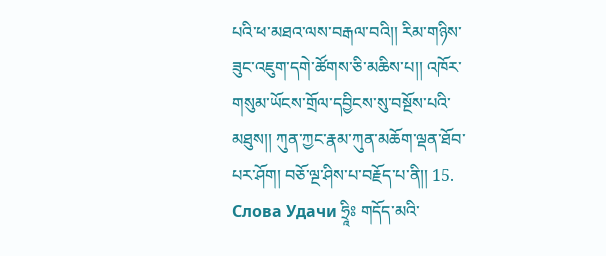པའི་ཕ་མཐའ་ལས་བརྒལ་བའི།། རིམ་གཉིས་ཟུང་འཇུག་དགེ་ཚོགས་ཅི་མཆིས་པ།། འཁོར་གསུམ་ཡོངས་གྲོལ་དབྱིངས་སུ་བསྔོས་པའི་མཐུས།། ཀུན་ཀྱང་རྣམ་ཀུན་མཆོག་ལྡན་ཐོབ་པར་ཤོག། བཅོ་ལྔ་ཤིས་པ་བརྗོད་པ་ནི།། 15. Слова Удачи ཧྲཱིཿ གདོད་མའི་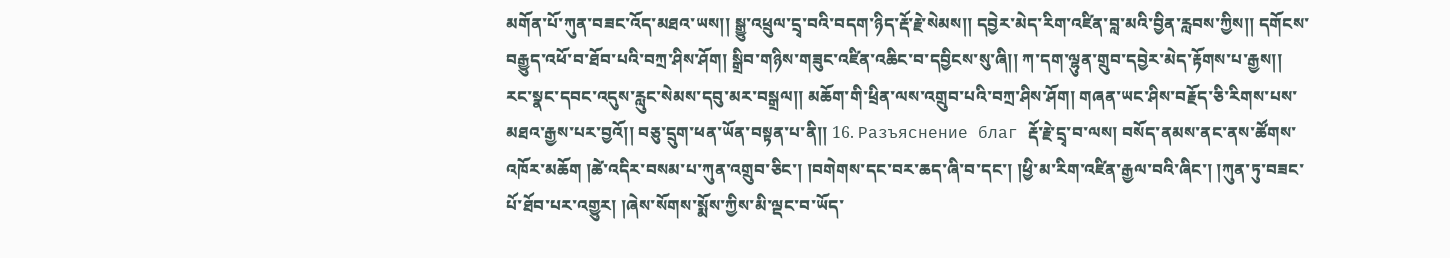མགོན་པོ་ཀུན་བཟང་འོད་མཐའ་ཡས།། སྒྱུ་འཕྲུལ་དྲྭ་བའི་བདག་ཉིད་རྡོ་རྗེ་སེམས།། དབྱེར་མེད་རིག་འཛིན་བླ་མའི་བྱིན་རླབས་ཀྱིས།། དགོངས་བརྒྱུད་འཕོ་བ་ཐོབ་པའི་བཀྲ་ཤིས་ཤོག། སྒྲིབ་གཉིས་གཟུང་འཛིན་འཆིང་བ་དབྱིངས་སུ་ཞི།། ཀ་དག་ལྷུན་གྲུབ་དབྱེར་མེད་རྟོགས་པ་རྒྱས།། རང་སྣང་དབང་འདུས་རླུང་སེམས་དབུ་མར་བསྒྲལ།། མཆོག་གི་ཕྲིན་ལས་འགྲུབ་པའི་བཀྲ་ཤིས་ཤོག། གཞན་ཡང་ཤིས་བརྗོད་ཅི་རིགས་པས་མཐའ་རྒྱས་པར་བྱའོ།། བཅུ་དྲུག་ཕན་ཡོན་བསྟན་པ་ནི།། 16. Разъяснение благ རྡོ་རྗེ་དྲྭ་བ་ལས། བསོད་ནམས་ནང་ནས་ཚོགས་འཁོར་མཆོག །ཚེ་འདིར་བསམ་པ་ཀུན་འགྲུབ་ཅིང་། །བགེགས་དང་བར་ཆད་ཞི་བ་དང་། །ཕྱི་མ་རིག་འཛིན་རྒྱལ་བའི་ཞིང་། །ཀུན་ཏུ་བཟང་པོ་ཐོབ་པར་འགྱུར། །ཞེས་སོགས་སྨོས་ཀྱིས་མི་ལྡང་བ་ཡོད་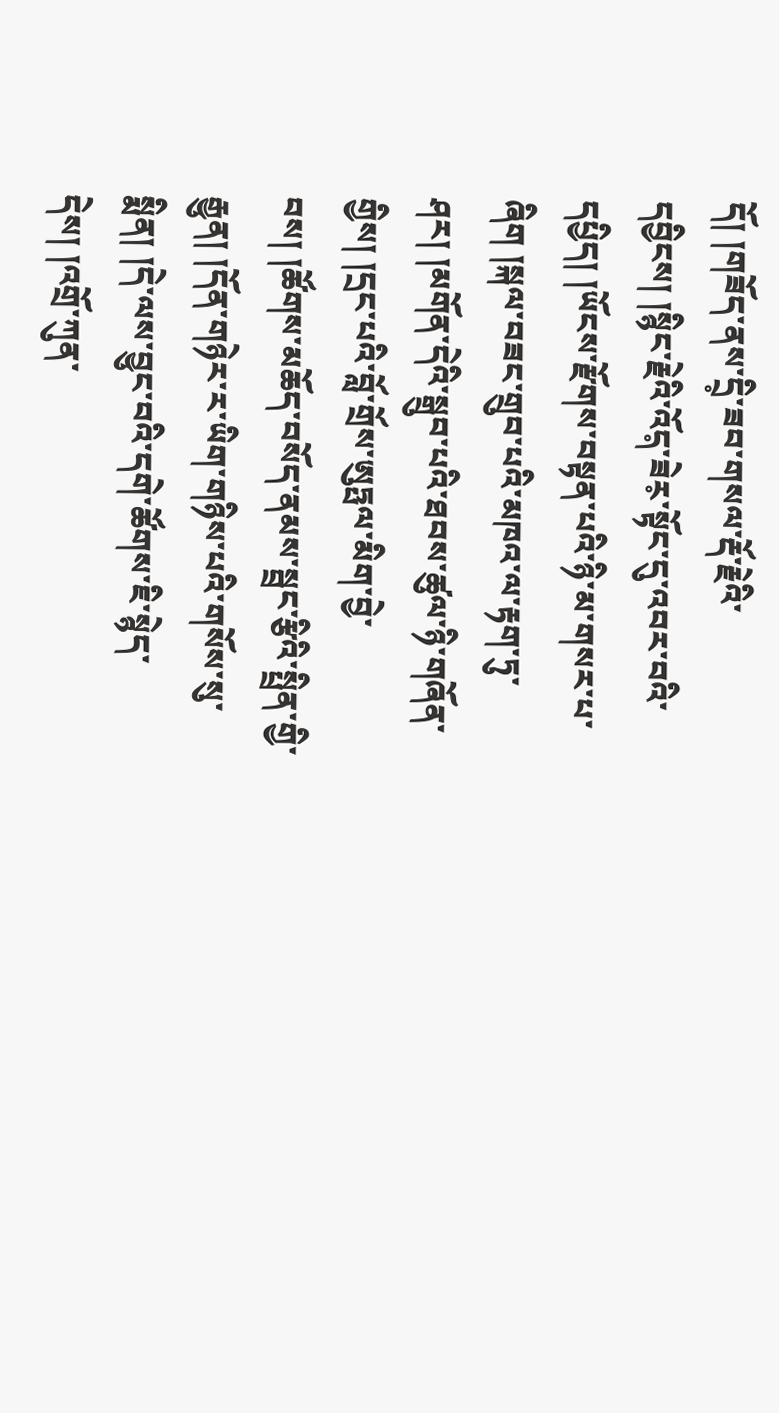དོ། །གཟོད་ནས་དྲི༷་ཟབ་གསལ་རྡོ་རྗེའི་དབྱིངས། །སྙིང་རྗེའི་འོད༷་ཟེར༷་སྟོང་དུ་འབར་བའི་དཔྱིད། །ཡོངས་རྫོགས་བསྟན་པའི་ཉི་མ་གསར་པ་ཞིག །སྐལ་བཟང་གྲུབ་པའི་མཁའ་ལ་རྟག་ཏུ་ཤར། །མགོན་དེའི་སྒྲུབ་པའི་ཐབས་ཚུལ་ཉི་གཞོན་གྱིས། །དྲང་པའི་བློ་གྲོས་ཨུཏྤལ་མིག་བྱེ་བས། །ཚོགས་མཆོད་བསོད་ནམས་སྦྲང་རྩིའི་སྤྲིན་གྱི་རྒྱུན། །དོན་གཉེར་ར་ཡིག་གཉིས་པའི་གསོས་སུ་སྨིན། །དེ་ལས་བྱུང་བའི་དགེ་ཚོགས་ཇི་སྙེད་དེས། །འགྲོ་ཀུན་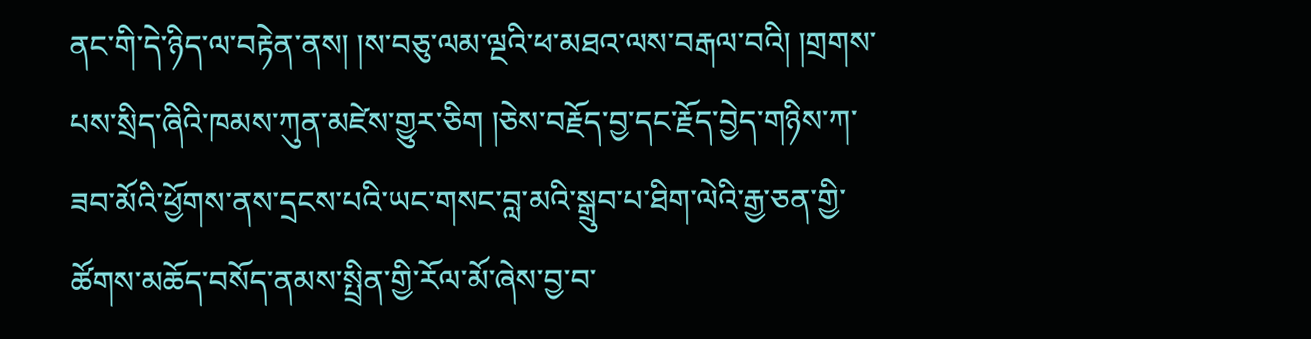ནང་གི་དེ་ཉིད་ལ་བརྟེན་ནས། །ས་བཅུ་ལམ་ལྔའི་ཕ་མཐའ་ལས་བརྒལ་བའི། །གྲགས་པས་སྲིད་ཞིའི་ཁམས་ཀུན་མཛེས་གྱུར་ཅིག །ཅེས་བརྗོད་བྱ་དང་རྗོད་བྱེད་གཉིས་ཀ་ཟབ་མོའི་ཕྱོགས་ནས་དྲངས་པའི་ཡང་གསང་བླ་མའི་སྒྲུབ་པ་ཐིག་ལེའི་རྒྱ་ཅན་གྱི་ཚོགས་མཆོད་བསོད་ནམས་སྤྲིན་གྱི་རོལ་མོ་ཞེས་བྱ་བ་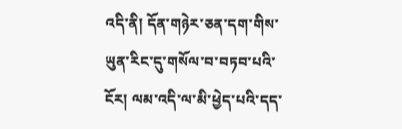འདི་ནི། དོན་གཉེར་ཅན་དག་གིས་ཡུན་རིང་དུ་གསོལ་བ་བཏབ་པའི་ངོར། ལམ་འདི་ལ་མི་ཕྱེད་པའི་དད་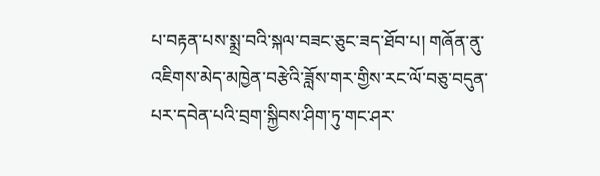པ་བརྟན་པས་སྨྲ་བའི་སྐལ་བཟང་ཅུང་ཟད་ཐོབ་པ། གཞོན་ནུ་འཇིགས་མེད་མཁྱེན་བརྩེའི་ཟློས་གར་གྱིས་རང་ལོ་བཅུ་བདུན་པར་དབེན་པའི་བྲག་སྐྱིབས་ཤིག་ཏུ་གང་ཤར་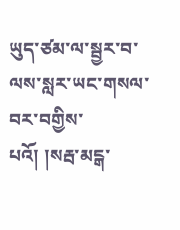ཡུད་ཙམ་ལ་སྦྱར་བ་ལས་སླར་ཡང་གསལ་བར་བགྱིས་པའོ། །སརྦ་མངྒ་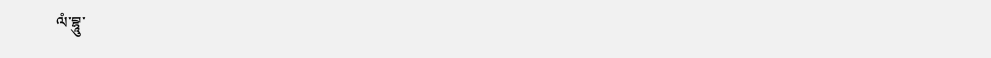ལཾ་བྷཱུ་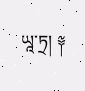ཡཱ་ཏྲ། ༈